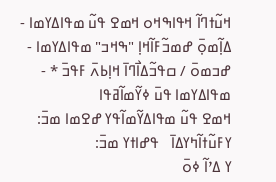ߞߎ߬ߙߣߊ߬ ߞߟߊߒߞߋ ߞߘߐ ߟߎ߬ ߘߟߊߡߌߘߊ - ߡߊ߲߬ߘߋ߲߫ ߝߘߏ߬ߓߊ߬ߞߊ߲ "ߒߞߏ" ߘߟߊߡߌߘߊ - ߝߏߘߋ߫ / ߛߟߏ߬ߡߊ߯ߣߊ߫ ߞߊ߲ߕߍ߫ ߓߟߏ߫ * - ߘߟߊߡߌߘߊ ߟߎ߫ ߦߌ߬ߘߊ߬ߥߟߊ
ߞߘߐ ߟߎ߬ ߘߟߊߡߌ߬ߘߊ߬ߟߌ ߝߐߘߊ ߘߏ߫: ߌߓߎ߬ߙߊ߬ߤߌߡߊ߫   ߟߝߊߙߌ ߘߏ߫:
ߌ ߡߴߊ߬ ߦߋ߫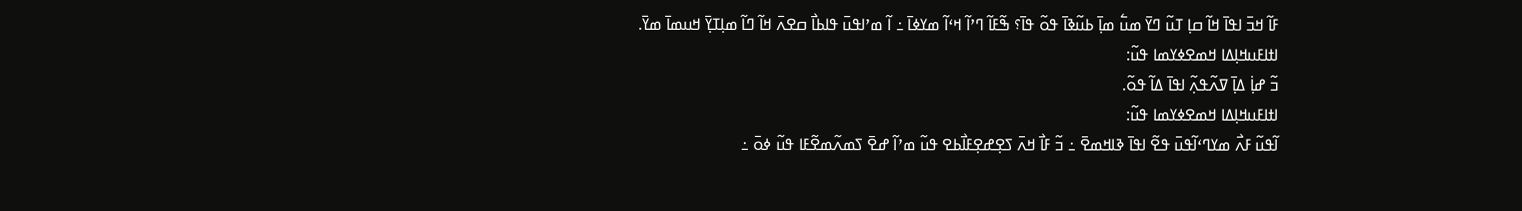ߓߊ߬ ߞߏ߫ ߊߟߊ߫ ߞߊ߬ ߛߊ߲ ߠߎ߬ ߣߌ߫ ߘߎ߱ ߘߊ߲߫ ߕߎ߬ߢߊ߫ ߟߋ߬ ߟߊ߫؟ ߒ߬ߓߊ߬ ߣߴߊ߬ ߞߵߊ߬ ߘߌߦߊ߫ ߸ ߊ߬ ߘߴߊߟߎ߫ ߟߊߕߊ߯ ߛߐߍ߫ ߞߊ߬ ߣߊ߬ ߘߊ߲ߠߌ߲߫ ߞߎߘߊ߫ ߘߌ߫.
ߊߙߊߓߎߞߊ߲ߡߊ ߞߘߐߦߌߘߊ ߟߎ߬:
ߏ߬ ߝߊ߲߭ ߡߊ߲߫ ߜߍ߬ߟߍ߲߬ ߊߟߊ߫ ߡߊ߬ ߟߋ߬.
ߊߙߊߓߎߞߊ߲ߡߊ ߞߘߐߦߌߘߊ ߟߎ߬:
ߊ߬ߟߎ߬ ߓߍ߯ ߘߌߣߵߊ߬ߟߎ߫ ߟߐ߬ ߊߟߊ߫ ߢߊߞߘߐ߫ ߸ ߏ߬ ߓߊ߯ ߞߍ߫ ߖߐ߲ߝߐ߲ߓߊ߯ߕߐ ߟߎ߬ ߘߴߊ߬ ߝߐ߫ ߖߘߍ߬ߘߐ߬ߓߊ ߟߎ߬ ߦߋ߫ ߸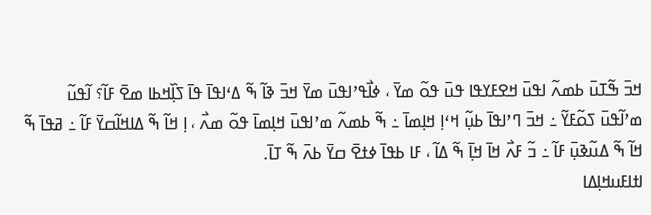ߞߏ߫ ߒ߬ߠߎ߫ ߕߘߍ߬ ߊߟߎ߫ ߞߐߓߌߟߊ ߟߎ߫ ߟߋ߬ ߘߌ߫ ، ߦߊ߯ߟߴߊߟߎ߫ ߘߌ߫ ߞߏ߫ ߢߊ߬ ߒ߬ ߡߵߊߟߊ߫ ߟߊ߫ ߖߊ߲߰ߞߕߊ ߘߐ߫ ߓߊ߬؟ ߊ߬ߟߎ߬ ߘߴߊ߬ߟߎ߫ ߖߋ߬ߓߌ߬ ߸ ߞߏ߫ ߣߴߊߟߊ߫ ߕߎ߲߬ ߞߵߊ߲ ߞߊ߲ߘߊ߫ ߸ ߒ߬ ߕߘߍ߬ ߘߴߊߟߎ߫ ߞߊ߲ߘߊ߫ ߟߋ߬ ߘߍ߯ ، ߊ߲ ߞߊ߬ ߒ߬ ߡߊߞߊ߬ߛߌ߫ ߓߊ߬ ߸ ߥߟߊ߫ ߒ߬ ߞߊ߬ ߒ߬ ߡߎ߬ߢߎ߲߫ ߓߊ߬ ߸ ߏ߬ ߓߍ߯ ߞߊ߫ ߞߊ߲߫ ߒ߬ ߡߊ߬ ، ߓߊ ߕߟߊ߫ ߦߙߐ߫ ߛߌ߫ ߕߍ߫ ߒ߬ ߠߊ߫.
ߊߙߊߓߎߞߊ߲ߡߊ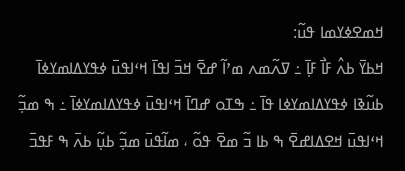ߞߘߐߦߌߘߊ ߟߎ߬:
ߞߕߌ߫ ߕߍ߮ ߓߊ߯ ߓߊ߲߫ ߸ ߜߍ߬ߘߍ ߘߴߊ߬ ߝߐ߫ ߞߏ߫ ߊߟߊ߫ ߞߵߊߟߎ߫ ߦߟߌߡߊߘߌߦߊ߫ ߕߎ߬ߢߊ ߦߟߌߡߊߘߌߦߊ ߟߊ߫ ߸ ߒߠߋ ߝߣߊ߫ ߞߵߊߟߎ߫ ߦߟߌߡߊߘߌߦߊ߫ ߸ ߒ ߘߏ߲߬ ߞߵߊߟߎ߫ ߞߐߡߊߝߐ߫ ߒ ߕߊ ߏ߬ ߘߐ߫ ߟߋ߬ ، ߘߊ߬ߟߎ߫ ߘߏ߲߬ ߕߎ߲߬ ߕߍ߫ ߒ ߓߟߏ߫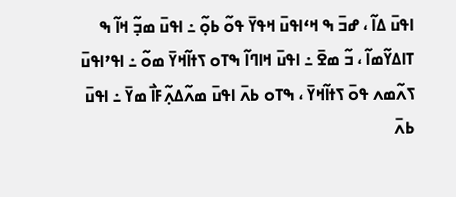ߊߟߎ߫ ߡߊ߬ ، ߝߏ߫ ߒ ߞߵߊߟߎ߫ ߞߟߌ߫ ߟߋ߬ ߕߋ߲߬ ߸ ߊߟߎ߫ ߘߏ߲߬ ߞߊ߬ ߒ ߠߊߡߌ߬ߘߊ߬ ، ߏ߬ ߘߐ߫ ߸ ߊߟߎ߫ ߞߊߣߊ߬ ߒߠߋ ߖߙߊ߬ߞߌ߫ ߘߋ߬ ߸ ߊߟߴߊߟߎ߫ ߖߍ߬ߘߍ ߟߋ߫ ߖߙߊ߬ߞߌ߫ ، ߒߠߋ ߕߍ߫ ߊߟߎ߫ ߘߍ߬ߡߍ߲߬ߓߊ߯ ߘߌ߫ ߸ ߊߟߎ߫ ߕߍ߫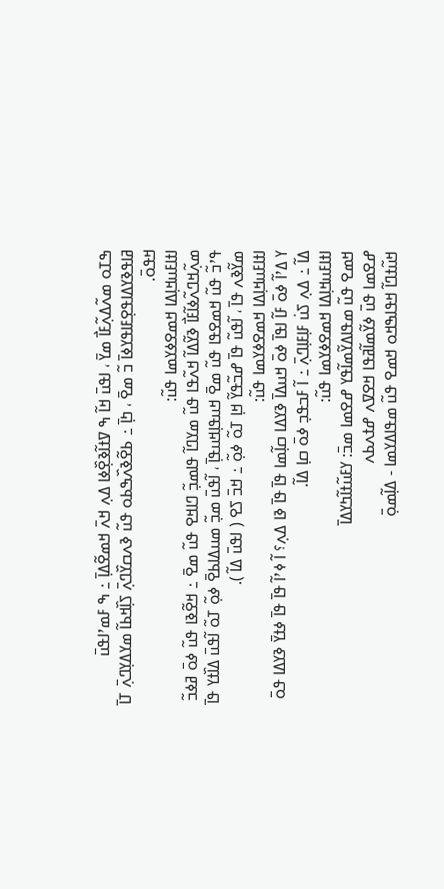ߒߠߋ ߘߍ߬ߡߍ߲߬ߓߊ߯ ߘߌ߫ ، ߊߟߎ߫ ߞߊ߬ ߒ ߜߙߊ߬ߢߐ߲߰ߦߊ ߡߍ߲ ߞߍ߫ ߞߘߐ߬ߡߊ߲߫ ߸ ߒ ߓߘߴߊߟߎ߫ ߥߊߟߢߌߡߊߟߐ߲ߓߊߟߌߦߊ߫ ߏ߬ ߘߐ߫ ، ߤߊ߲߫ ߸ ߕߐ߬ߢߍ߰ߒߕߋ ߟߎ߬ ߢߍߛߌ߰ߣߍ߲߫ ߖߊ߲߰ߞߕߊ߬ ߘߌߡߌ߲ߣߍ߲߫ ߠߊ߫ ߞߟߋ߫.
ߊߙߊߓߎߞߊ߲ߡߊ ߞߘߐߦߌߘߊ ߟߎ߬:
ߘߍ߲߬ߞߣߍ߬ߦߊ߬ߓߊ߯ ߢߌ߬ߡߊ߬ ߞߍ߬ߟߊ ߟߎ߬ ߘߌߣߊ߬ ߟߊߘߏ߲߬ ߣߊߞߐ ߟߎ߬ ߘߐ߫ ߸ ߞߐ߬ߢߊ ߟߎ߬ ߦߋ߫ ߥߦߏ߬ ߟߴߏ߬ ߟߎ߬ ߞߘߐߟߊ ߟߎ߬ ߘߐ߫ ߞߎߟߊ߲ߞߎߟߊ߲߫ ، ߊ߬ߟߎ߫ ߘߏ߲߬ ߘߎߡߊߕߐ߫ ߦߋ߲߬ ߠߋ߬ ߊ߬ߟߎ߫ ߡߊ߰ߙߌ ߟߊ߫ ߘߌ߬ߢߍ ߟߊ߫ ، ߊ߬ߟߎ߬ ߟߊ߫ ߝߏ߬ߟߌ߬ ߞߊ߲ ߠߋ߬ ߦߋ߲߬ ߸ ߞߏ߫ ߖߐ ( ߊߟߎ߫ ߡߊ߬ ).
ߊߙߊߓߎߞߊ߲ߡߊ ߞߘߐߦߌߘߊ ߟߎ߬:
ߌ ߡߴߊ߬ ߦߋ߫ ߓߊ߬ ߊߟߊ߫ ߦߋ߫ ߞߎߡߊ߫ ߢߌߡߊ ߛߊ߲߬ߘߊ ߟߊ߫ ߟߊ߫ ߢߊ ߡߍ߲؟ ߊ߬ ߦߴߊ߬ ߟߊ߫ ߟߊ߫ ߦߙߌ߫ ߢߌߡߊ ߟߋ߫ ߡߊ߬ ߸ ߡߍ߲ ߖߎ߭ ߓߊ߲ߓߊ߲ߣߍ߲߫ ߸ ߊ߬ ߓߏߟߏ߲ ߦߋ߫ ߛߊ߲ ߡߊ߬.
ߊߙߊߓߎߞߊ߲ߡߊ ߞߘߐߦߌߘߊ ߟߎ߬:
ߞߘߐ ߟߎ߬ ߘߟߊߡߌ߬ߘߊ߬ߟߌ ߝߐߘߊ ߘߏ߫: ߌߓߎ߬ߙߊ߬ߤߌߡߊ߫
ߝߐߘߊ ߟߎ߫ ߦߌ߬ߘߊ߬ߥߟߊ ߞߐߜߍ ߝߙߍߕߍ
ߞߎ߬ߙߣߊ߬ ߞߟߊߒߞߋ ߞߘߐ ߟߎ߬ ߘߟߊߡߌߘߊ - ߡߊ߲߬ߘߋ߲߫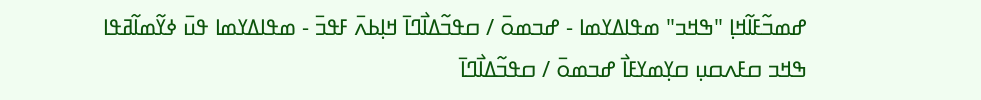ߝߘߏ߬ߓߊ߬ߞߊ߲ "ߒߞߏ" ߘߟߊߡߌߘߊ - ߝߏߘߋ߫ / ߛߟߏ߬ߡߊ߯ߣߊ߫ ߞߊ߲ߕߍ߫ ߓߟߏ߫ - ߘߟߊߡߌߘߊ ߟߎ߫ ߦߌ߬ߘߊ߬ߥߟߊ
ߒߞߏ ߛߓߍߛߎ߲ ߛߌ߲ߘߌߓߊ߯ ߝߏߘߋ߫ / ߛߟߏ߬ߡߊ߯ߣߊ߫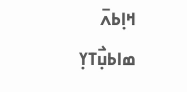ߞߊ߲ߕߍ߫
ߘߊߕߎ߲߯ߠߌ߲